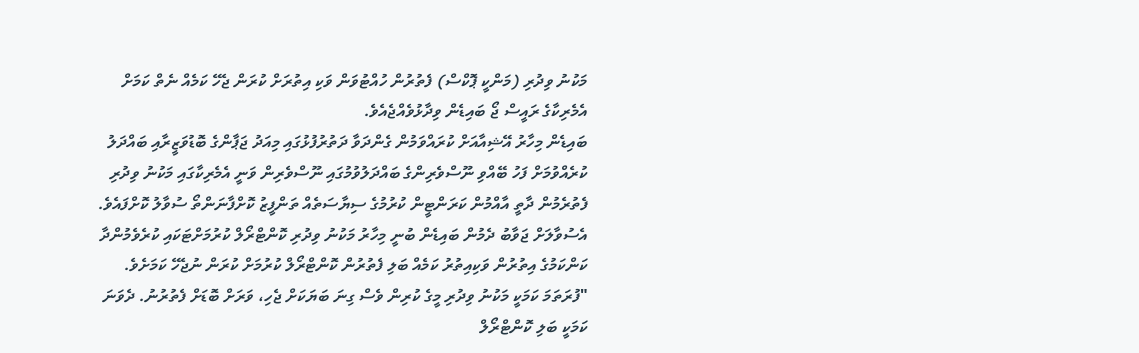މަކުނު ވިދުރި (މަންކީ ޕޮކްސް) ފެތުރުން ހުއްޓުވަން ވަކި އިތުރަށް ކުރަން ޖެހޭ ކަމެއް ނެތް ކަމަށް އެމެރިކާގެ ރައީސް ޖޯ ބައިޑެން ވިދާޅުވެއްޖެއެވެ.
ބައިޑެން މިހާރު އޭޝިއާއަށް ކުރައްވަމުން ގެންދަވާ ދަތުރުފުޅުގައި މިއަދު ޖަޕާންގެ ބޮޑުވަޒީރާއި ބައްދަލު ކުރެއްވުމަށް ފަހު ބޭއްވި ނޫސްވެރިންގެ ބައްދަލުވުމުގައި ނޫސްވެރިން ވަނީ އެމެރިކާގައި މަކުނު ވިދުރި ފެތުރެމުން ދާތީ އާއްމުން ކަރަންޓީން ކުރުމުގެ ސިޔާސަތެއް ތަންފީޒު ކޮށްފާނަންތޯ ސުވާލު ކޮށްފައެވެ. އެސުވާލަށް ޖަވާބު ދެމުން ބައިޑެން ބުނީ މިހާރު މަކުނު ވިދުރި ކޮންޓްރޯލް ކުރުމަށްޓަކައި ކުރެވެމުންދާ ކަންކަމުގެ އިތުރުން ވަކިއިތުރު ކަމެއް ބަލި ފެތުރުން ކޮންޓްރޯލް ކުރުމަށް ކުރަން ނުޖެހޭ ކަމަށެވެ.
"ފުރަތަމަ ކަމަކީ މަކުނު ވިދުރި މީގެ ކުރިން ވެސް ގިނަ ބަޔަކަށް ޖެހި، ވަރަށް ބޮޑަށް ފެތުރުނު. ދެވަނަ ކަމަކީ ބަލި ކޮންޓްރޯލް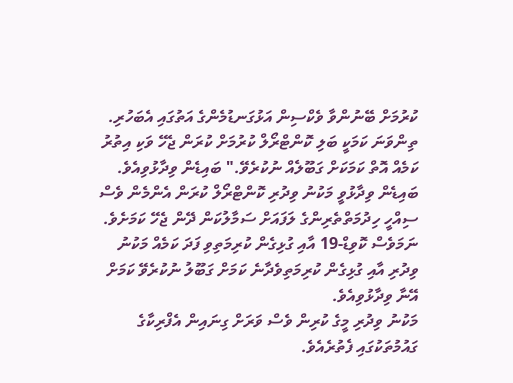ކުރުމަށް ބޭނުންވާ ވެކްސިން އަޅުގަނޑުމެންގެ އަތުގައި އެބަހުރި. ތިންވަނަ ކަމަކީ ބަލި ކޮންޓްރޯލް ކުރުމަށް ކުރަން ޖެހޭ ވަކި އިތުރު ކަމެއް އޮތް ކަމަކަށް ގަބޫލެއް ނުކުރެވޭ." ބައިޑެން ވިދާޅުވިއެވެ.
ބައިޑެން ވިދާޅުވީ މަކުނު ވިދުރި ކޮންޓްރޯލް ކުރަން އެންމެން ވެސް ސިއްހީ ހިދުމަތްތެރިންގެ ލަފައަށް ސަމާލުކަން ދޭން ޖެހޭ ކަމަށެވެ. ނަމަވެސް ކޮވިޑް-19 އާއި ގުޅިގެން ކުރިމަތިވި ފަދަ ކަމެއް މަކުނު ވިދުރި އާއި ގުޅިގެން ކުރިމަތިވެދާނެ ކަމަށް ގަބޫލު ނުކުރެވޭ ކަމަށް އޭނާ ވިދާޅުވިއެވެ.
މަކުނު ވިދުރި މީގެ ކުރިން ވެސް ވަރަށް ގިނައިން އެފްރިކާގެ ގައުމުތަކުގައި ފެތުރެއެވެ.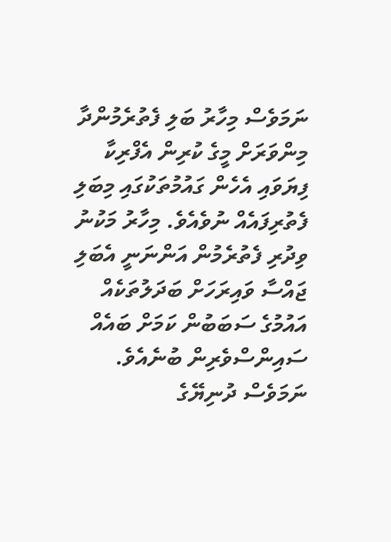ނަމަވެސް މިހާރު ބަލި ފެތުރެމުންދާ މިންވަރަށް މީގެ ކުރިން އެފްރިކާ ފިޔަވައި އެހެން ގައުމުތަކުގައި މިބަލި ފެތުރިފައެއް ނުވެއެވެ. މިހާރު މަކުނު ވިދުރި ފެތުރެމުން އަންނަނީ އެބަލި ޖައްސާ ވައިރަހަށް ބަދަލުތަކެއް އައުމުގެ ސަބަބުން ކަމަށް ބައެއް ސައިންސްވެރިން ބުނެއެވެ. ނަމަވެސް ދުނިޔޭގެ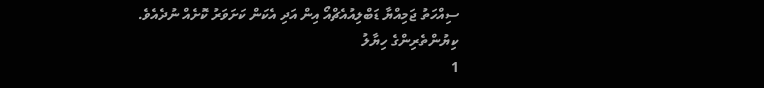ސިއްހަތު ޖަމިއްޔާ ޑަބްލިއުއެޗްއޯ އިން އަދި އެކަން ކަށަވަރު ކޮށެއް ނުދެއެވެ.
ކިޔުންތެރިންގެ ހިޔާލު
1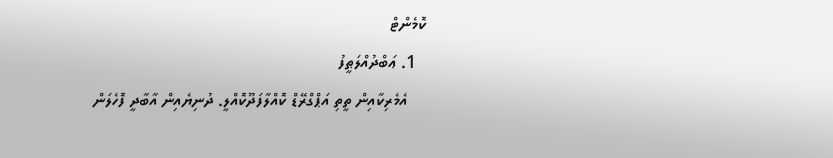ކޮމެންޓް
  1. ޢަބްދުއްލަޠީފު
    އެމެރިކާއިން ތީތި އަޕްގްރޭޑް ކޮއްލާފަދޫކޮއްލީ. ދުނިޔެއިން އާބާދީ ފޮހެލަން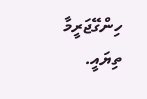ހިންގޭޖަރީމާ ތިޔައީ.